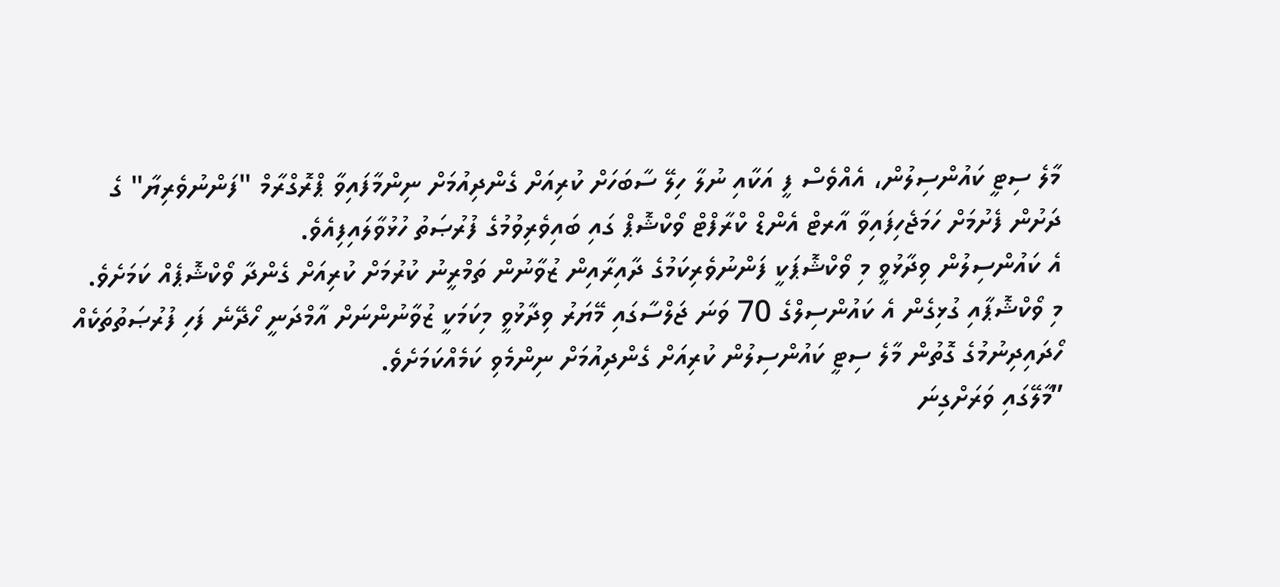މާލެ ސިޓީ ކައުންސިލުން، އެއްވެސް ފީ އަކާއި ނުލާ ހިލޭ ސާބަހަށް ކުރިއަށް ގެންދިއުމަށް ނިންމާފައިވާ ޕްރޮގްރާމް "ފަންނުވެރިޔާ" ގެ ދަށުން ފެށުމަށް ހަމަޖެހިފައިވާ އާރޓް އެންޑް ކްރާފްޓް ވޯކްޝޮޕް ގައި ބައިވެރިވުމުގެ ފުރުޞަތު ހުޅުވާލައިފިއެވެ.
އެ ކައުންސިލުން ވިދާޅުވީ މި ވޯކްޝޮޕަކީ ފަންނުވެރިކަމުގެ ދާއިރާއިން ޒުވާނުން ތަމްރީނު ކުރުމަށް ކުރިއަށް ގެންދާ ވޯކްޝޮޕެއް ކަމަށެވެ.
މި ވޯކްޝޮޕާއި ގުޅިގެން އެ ކައުންސިލްގެ 70 ވަނަ ޖަލްސާގައި މޭޔަރު ވިދާޅުވީ މިކަމަކީ ޒުވާނުންނަށް އާމްދަނީ ހޯދޭނެ ފަހި ފުރުޞަތުތަކެއް ހޯދައިދިނުމުގެ ގޮތުން މާލެ ސިޓީ ކައުންސިލުން ކުރިއަށް ގެންދިއުމަށް ނިންމެވި ކަމެއްކަމަށެވެ.
”މާލޭގައި ވަރަށްގިނަ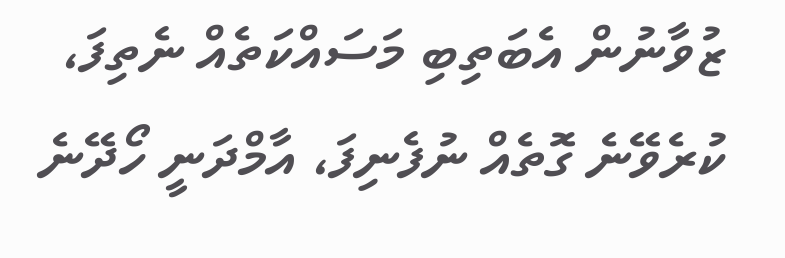ޒުވާނުން އެބަތިބި މަސައްކަތެއް ނެތިފަ، ކުރެވޭނެ ގޮތެއް ނުފެނިފަ، އާމްދަނީ ހޯދޭނެ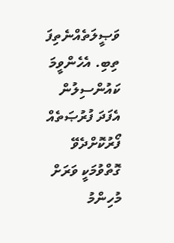ވަޞީލަތެއްނެތިފަ ތިބި. އެހެންވީމަ ކައުންސިލުން އެފަދަ ފުރުޞަތެއް ފޯރުކޮށްދެވޭ ގޮތްވުމަކީ ވަރަށް މުހިންމު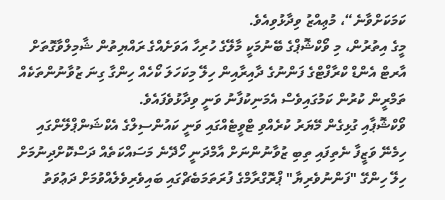ކަމަކަށްވާނެ“، މުޢިއްޒު ވިދާޅުވިއެވެ.
މީގެ އިތުރުން، މި ވޯކްޝޮޕްގެ ބޭނުމަކީ މާލޭގެ ހުރިހާ އަވަށެއްގެ ރައްޔިތުން ޝާމިލްވާގޮތަށް އާރޓް އެންޑް ކްރާފްޓްގެ ފަންނުގެ ދާއިރާއިން ހިލޭ މިކަހަލަ ކޯހެއް ހިންގާ ގިނަ ޒުވާނުންތަކެއް ތަމްރީން ކުރުން ކަމުގައިވެސް އެމަނިކުފާނު ވަނީ ވިދާޅުވެފައެވެ.
ވޯކްޝޮޕާއި ގުޅިގެން މޭޔަރު ކުރެއްވި ޓްވީޓެއްގައި ވަނީ ކައުންސިލްގެ އެކްޝަންޕްލޭންގައި ހިމެނޭ ވަޒީފާ ނެތިފައި ތިބި ޒުވާނުންނަށް އާމްދަނީ ހޯދޭނެ މަސައްކަތެއް ދަސްކޮށްދިނުމަށް ހިލޭ ހިންގޭ "ފަންނުވެރިޔާ" ޕްރޮގްރާމްގެ ފުރަތަމަބެޗްގައި ބައިވެރިވެލެއްވުމަށް ދަޢުވަތު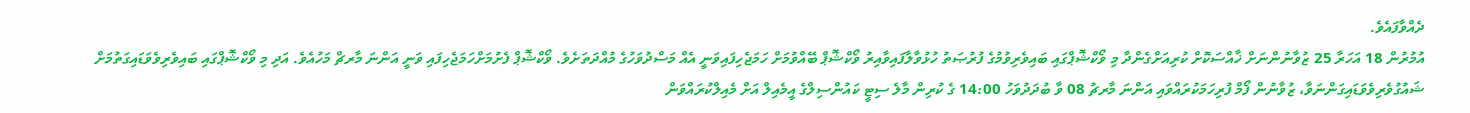ދެއްވާފައެވެ.
އުމުރުން 18 އަހަރާ 25 ޒުވާނުންނަށް ޚާއްސަކޮށް ކުރިއަށްގެންދާ މި ވޯކްޝޮޕްގައި ބައިވެރިވުމުގެ ފުރުޞަތު ހުޅުވާލާފައިވާއިރު ވޯކްޝޮޕް ބޭއްވުމަށް ހަމަޖެހިފައިވަނީ އެއް މަސްދުވަހުގެ މުއްދަތަށެވެ. ވޯކްޝޮޕް ފެށުމަށްހަމަޖެހިފައި ވަނީ އަންނަ މާރޗް މަހުއެވެ. އަދި މި ވޯކްޝޮޕްގައި ބައިވެރިވެވަޑައިގަތުމަށް ޝައުގުވެރިވެވަޑައިގަންނަވާ، ޒުވާނުން ފޯމް ފުރިހަމަކުރައްވައި އަންނަ މާރޗު 08 ވާ ބުދަދުވަހު 14:00 ގެ ކުރިން މާލެ ސިޓީ ކައުންސިލްގެ އީމެއިލް އަށް މެއިލްކުރައްވަން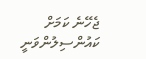ޖެހޭނެ ކަމަށް ކައުންސިލުންވަނީ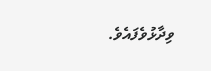ވިދާޅުވެފައެވެ.